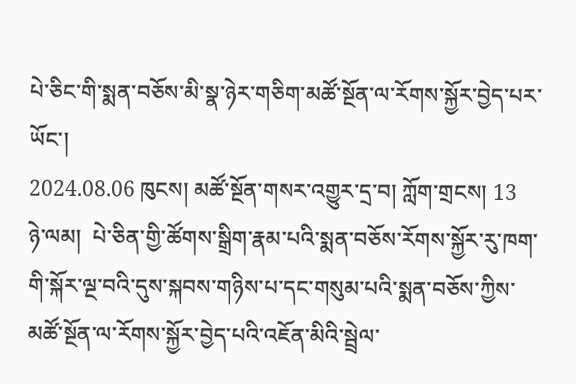པེ་ཅིང་གི་སྨན་བཅོས་མི་སྣ་ཉེར་གཅིག་མཚོ་སྔོན་ལ་རོགས་སྐྱོར་བྱེད་པར་ཡོང་།
2024.08.06 ཁུངས། མཚོ་སྔོན་གསར་འགྱུར་དྲ་བ། ཀློག་གྲངས། 13
ཉེ་ལམ།  པེ་ཅིན་གྱི་ཚོགས་སྒྲིག་རྣམ་པའི་སྨན་བཅོས་རོགས་སྐྱོར་རུ་ཁག་གི་སྐོར་ལྔ་བའི་དུས་སྐབས་གཉིས་པ་དང་གསུམ་པའི་སྨན་བཅོས་ཀྱིས་མཚོ་སྔོན་ལ་རོགས་སྐྱོར་བྱེད་པའི་འཇོན་མིའི་སྦྲེལ་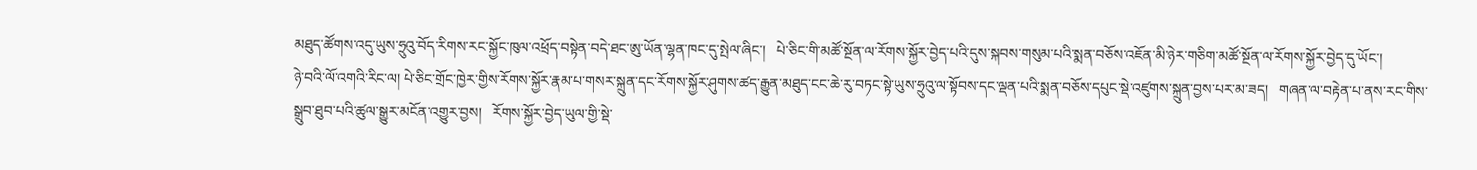མཐུད་ཚོགས་འདུ་ཡུས་ཧྲུའུ་བོད་རིགས་རང་སྐྱོང་ཁུལ་འཕྲོད་བསྟེན་བདེ་ཐང་ཨུ་ཡོན་ལྷན་ཁང་དུ་སྤེལ་ཞིང་།   པེ་ཅིང་གི་མཚོ་སྔོན་ལ་རོགས་སྐྱོར་བྱེད་པའི་དུས་སྐབས་གསུམ་པའི་སྨན་བཅོས་འཇོན་མི་ཉེར་གཅིག་མཚོ་སྔོན་ལ་རོགས་སྐྱོར་བྱེད་དུ་ཡོང་།
ཉེ་བའི་ལོ་འགའི་རིང་ལ། པེ་ཅིང་གྲོང་ཁྱེར་གྱིས་རོགས་སྐྱོར་རྣམ་པ་གསར་སྐྲུན་དང་རོགས་སྐྱོར་ཤུགས་ཚད་རྒྱུན་མཐུད་ངང་ཆེ་རུ་བཏང་སྟེ་ཡུས་ཧྲུའུ་ལ་སྟོབས་དང་ལྡན་པའི་སྨན་བཅོས་དཔུང་སྡེ་འཛུགས་སྐྲུན་བྱས་པར་མ་ཟད།   གཞན་ལ་བརྟེན་པ་ནས་རང་གིས་སྒྲུབ་ཐུབ་པའི་ཚུལ་སྒྱུར་མངོན་འགྱུར་བྱས།   རོགས་སྐྱོར་བྱེད་ཡུལ་གྱི་སྡེ་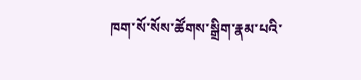ཁག་སོ་སོས་ཚོགས་སྒྲིག་རྣམ་པའི་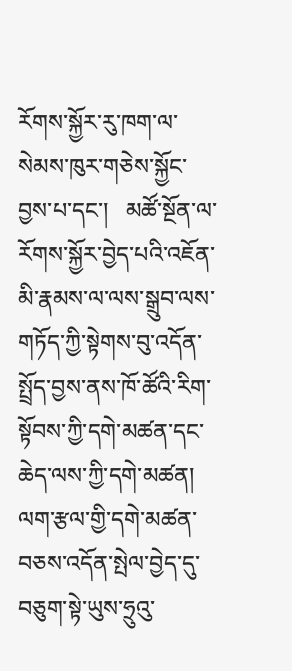རོགས་སྐྱོར་རུ་ཁག་ལ་སེམས་ཁུར་གཅེས་སྐྱོང་བྱས་པ་དང་།   མཚོ་སྔོན་ལ་རོགས་སྐྱོར་བྱེད་པའི་འཇོན་མི་རྣམས་ལ་ལས་སྒྲུབ་ལས་གཏོད་ཀྱི་སྟེགས་བུ་འདོན་སྤྲོད་བྱས་ནས་ཁོ་ཚོའི་རིག་སྟོབས་ཀྱི་དགེ་མཚན་དང་ཆེད་ལས་ཀྱི་དགེ་མཚན།  ལག་རྩལ་གྱི་དགེ་མཚན་བཅས་འདོན་སྤེལ་བྱེད་དུ་བཅུག་སྟེ་ཡུས་ཧྲུའུ་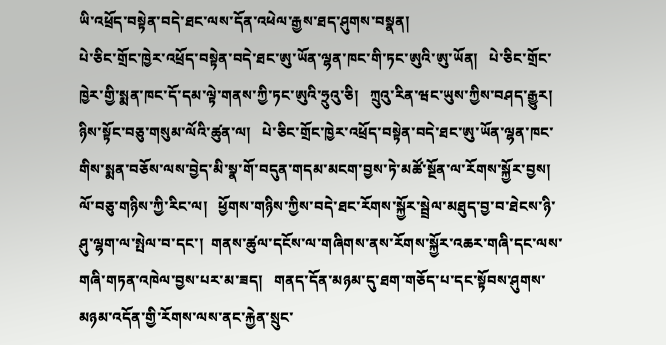ཡི་འཕྲོད་བསྟེན་བདེ་ཐང་ལས་དོན་འཕེལ་རྒྱས་ཐད་ཤུགས་བསྣན།
པེ་ཅིང་གྲོང་ཁྱེར་འཕྲོད་བསྟེན་བདེ་ཐང་ཨུ་ཡོན་ལྷན་ཁང་གི་ཏང་ཨུའི་ཨུ་ཡོན།   པེ་ཅིང་གྲོང་ཁྱེར་གྱི་སྨན་ཁང་དོ་དམ་ལྟེ་གནས་ཀྱི་ཏང་ཨུའི་ཧྲུའུ་ཅི།   ཀྲུའུ་རིན་ཝང་ཡུས་ཀྱིས་བཤད་རྒྱུར།    ཉིས་སྟོང་བཅུ་གསུམ་ལོའི་ཚུན་ལ།   པེ་ཅིང་གྲོང་ཁྱེར་འཕྲོད་བསྟེན་བདེ་ཐང་ཨུ་ཡོན་ལྷན་ཁང་གིས་སྨན་བཅོས་ལས་བྱེད་མི་སྣ་གོ་བདུན་གདམ་མངག་བྱས་ཏེ་མཚོ་སྔོན་ལ་རོགས་སྐྱོར་བྱས།   ལོ་བཅུ་གཉིས་ཀྱི་རིང་ལ།   ཕྱོགས་གཉིས་ཀྱིས་བདེ་ཐང་རོགས་སྐྱོར་སྦྲེལ་མཐུད་བྱ་བ་ཐེངས་ཉི་ཤུ་ལྷག་ལ་སྤེལ་བ་དང་།  གནས་ཚུལ་དངོས་ལ་གཞིགས་ནས་རོགས་སྐྱོར་འཆར་གཞི་དང་ལས་གཞི་གཏན་འཁེལ་བྱས་པར་མ་ཟད།   གནད་དོན་མཉམ་དུ་ཐག་གཅོད་པ་དང་སྟོབས་ཤུགས་མཉམ་འདོན་གྱི་རོགས་ལས་ནང་རྐྱེན་སྲུང་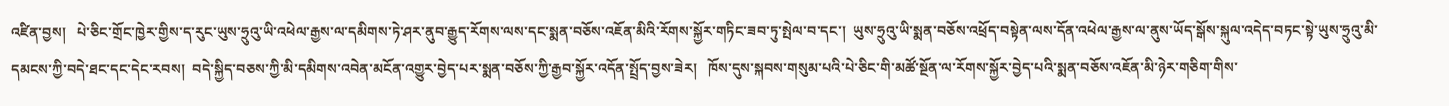འཛིན་བྱས།   པེ་ཅིང་གྲོང་ཁྱེར་གྱིས་ད་རུང་ཡུས་ཧྲུའུ་ཡི་འཕེལ་རྒྱས་ལ་དམིགས་ཏེ་ཤར་ནུབ་རྒྱུད་རོགས་ལས་དང་སྨན་བཅོས་འཇོན་མིའི་རོགས་སྐྱོར་གཏིང་ཟབ་ཏུ་སྤེལ་བ་དང་།  ཡུས་ཧྲུའུ་ཡི་སྨན་བཅོས་འཕྲོད་བསྟེན་ལས་དོན་འཕེལ་རྒྱས་ལ་ནུས་ཡོད་སྒོས་སྐུལ་འདེད་བཏང་སྟེ་ཡུས་ཧྲུའུ་མི་དམངས་ཀྱི་བདེ་ཐང་དང་དེང་རབས།  བདེ་སྐྱིད་བཅས་ཀྱི་མི་དམིགས་འབེན་མངོན་འགྱུར་བྱེད་པར་སྨན་བཅོས་ཀྱི་རྒྱབ་སྐྱོར་འདོན་སྤྲོད་བྱས་ཟེར།   ཁོས་དུས་སྐབས་གསུམ་པའི་པེ་ཅིང་གི་མཚོ་སྔོན་ལ་རོགས་སྐྱོར་བྱེད་པའི་སྨན་བཅོས་འཇོན་མི་ཉེར་གཅིག་གིས་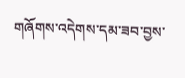གཞོགས་འདེགས་དམ་ཟབ་བྱས་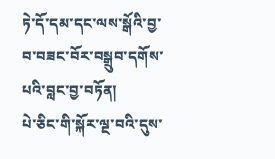ཏེ་དོ་དམ་དང་ལས་སྒོའི་བྱ་བ་བཟང་བོར་བསྒྲུབ་དགོས་པའི་བླང་བྱ་བཏོན།
པེ་ཅིང་གི་སྐོར་ལྔ་བའི་དུས་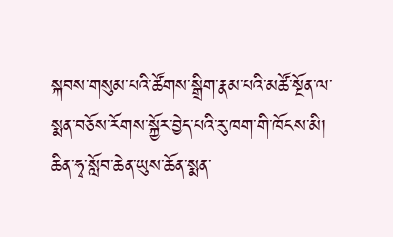སྐབས་གསུམ་པའི་ཚོགས་སྒྲིག་རྣམ་པའི་མཚོ་སྔོན་ལ་སྨན་བཅོས་རོགས་སྐྱོར་བྱེད་པའི་རུ་ཁག་གི་ཁོངས་མི།   ཆིན་ཧྭ་སློབ་ཆེན་ཡུས་ཆོན་སྨན་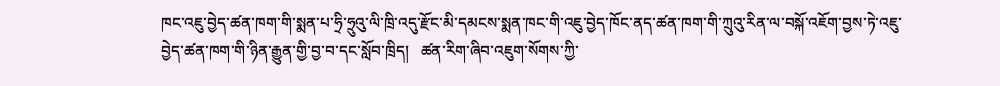ཁང་འཇུ་བྱེད་ཚན་ཁག་གི་སྨན་པ་ཧྲི་ཧྲུའུ་ལི་ཁྲི་འདུ་རྫོང་མི་དམངས་སྨན་ཁང་གི་འཇུ་བྱེད་ཁོང་ནད་ཚན་ཁག་གི་ཀྲུའུ་རིན་ལ་བསྐོ་འཇོག་བྱས་ཏེ་འཇུ་བྱེད་ཚན་ཁག་གི་ཉིན་རྒྱུན་གྱི་བྱ་བ་དང་སློབ་ཁྲིད།   ཚན་རིག་ཞིབ་འཇུག་སོགས་ཀྱི་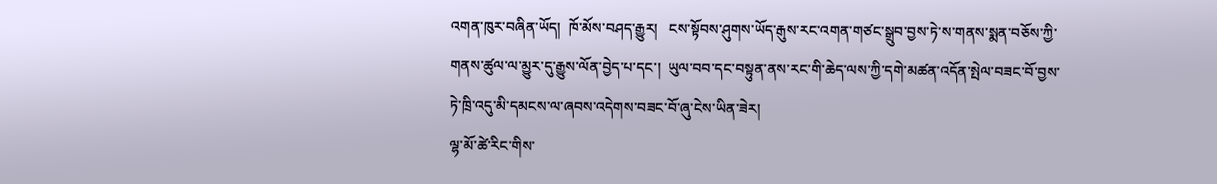འགན་ཁུར་བཞིན་ཡོད།  ཁོ་མོས་བཤད་རྒྱུར།   ངས་སྟོབས་ཤུགས་ཡོད་རྒུས་རང་འགན་གཙང་སྒྲུབ་བྱས་ཏེ་ས་གནས་སྨན་བཅོས་ཀྱི་གནས་ཚུལ་ལ་མྱུར་དུ་རྒྱུས་ལོན་བྱེད་པ་དང་།  ཡུལ་བབ་དང་བསྟུན་ནས་རང་གི་ཆེད་ལས་ཀྱི་དགེ་མཚན་འདོན་སྤེལ་བཟང་བོ་བྱས་ཏེ་ཁྲི་འདུ་མི་དམངས་ལ་ཞབས་འདེགས་བཟང་བོ་ཞུ་ངེས་ཡིན་ཟེར།
ལྷ་མོ་ཚེ་རིང་གིས་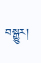བསྒྱུར།